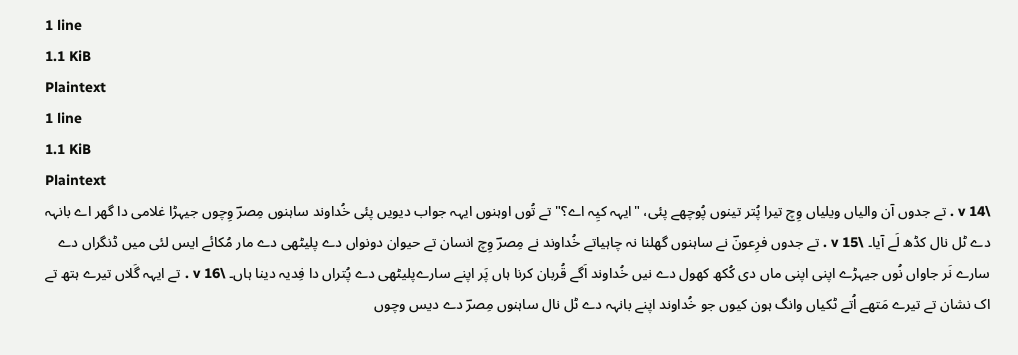1 line
1.1 KiB
Plaintext
1 line
1.1 KiB
Plaintext
\v 14 . تے جدوں آن والیاں ویلیاں وِچ تیرا پُتر تینوں پُوچھے پئی، "ایہہ کیِہ اے؟" تے تُوں اوہنوں ایہہ جواب دیویں پئی خُداوند ساہنوں مِصرؔ وِچوں جیہڑا غلامی دا گھر اے بانہہ دے ٹل نال کڈھ لَے آیا۔ \v 15 . تے جدوں فرِعونؔ نے ساہنوں گھلنا نہ چاہیاتے خُداوند نے مِصرؔ وِچ انسان تے حیوان دونواں دے پلیٹھی دے مار مُکائے ایس لئی میں ڈنگراں دے سارے نَر جاواں نُوں جیہڑے اپنی اپنی ماں دی کُکھ کھول دے نیں خُداوند اَگے قُربان کرنا ہاں پَر اپنے سارےپلیٹھی دے پُتراں دا فِدیہ دینا ہاں۔ \v 16 . تے ایہہ گَلاں تیرے ہتھ تے اک نشان تے تیرے مَتھے اُتے ٹکیاں وانگ ہون کیوں جو خُداوند اپنے بانہہ دے ٹل نال ساہنوں مِصرؔ دے دیس وچوں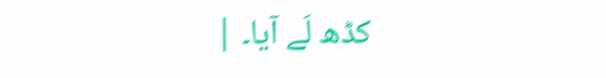کڈھ لَے آیا۔ |